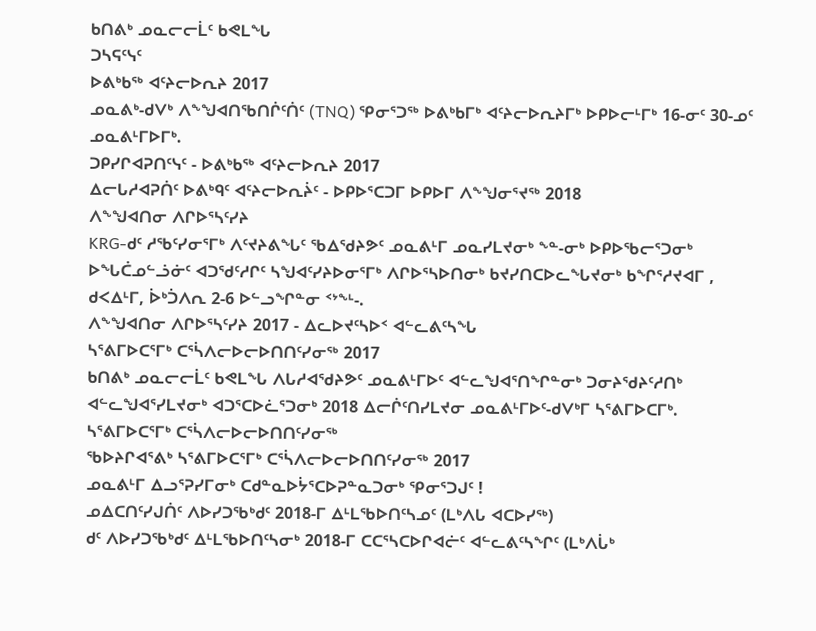ᑲᑎᕕᒃ ᓄᓇᓕᓕᒫᑦ ᑲᕙᒪᖓ
ᑐᓴᕋᑦᓭᑦ
ᐅᕕᒃᑲᖅ ᐊᑦᔨᓕᐅᕆᔨ 2017
ᓄᓇᕕᒃ-ᑯᐯᒃ ᐱᖕᖑᐊᑎᖃᑎᒌᑦᑏᑦ (TNQ) ᕿᓂᕐᑐᖅ ᐅᕕᒃᑲᒥᒃ ᐊᑦᔨᓕᐅᕆᔨᒥᒃ ᐅᑭᐅᓕᒻᒥᒃ 16-ᓂᑦ 30-ᓄᑦ ᓄᓇᕕᒻᒥᐅᒥᒃ.
ᑐᑭᓯᒋᐊᕈᑎᑦᓭᑦ - ᐅᕕᒃᑲᖅ ᐊᑦᔨᓕᐅᕆᔨ 2017
ᐃᓕᒐᓱᐊᕈᑏᑦ ᐅᕕᒃᑫᑦ ᐊᑦᔨᓕᐅᕆᔩᑦ - ᐅᑭᐅᕐᑕᑐᒥ ᐅᑭᐅᒥ ᐱᖕᖑᓂᕐᔪᖅ 2018
ᐱᖕᖑᐊᑎᓂ ᐱᒋᐅᕐᓴᑦᓯᔨ
KRG-ᑯᑦ ᓱᖃᑦᓯᓂᕐᒥᒃ ᐱᑦᔪᔨᕕᖓᑦ ᖃᐃᖁᔨᕗᑦ ᓄᓇᕕᒻᒥ ᓄᓇᓯᒪᔪᓂᒃ ᖕᓐ-ᓂᒃ ᐅᑭᐅᖃᓕᕐᑐᓂᒃ ᐅᖓᑖᓄᓪᓘᓃᑦ ᐊᑐᖁᑦᓱᒋᑦ ᓴᖑᐊᑦᓯᔨᐅᓂᕐᒥᒃ ᐱᒋᐅᕐᓴᐅᑎᓂᒃ ᑲᔪᓯᑎᑕᐅᓚᖓᔪᓂᒃ ᑲᖏᕐᓱᔪᐊᒥ , ᑯᐸᐃᒻᒥ, ᐆᒃᑑᐱᕆ 2-6 ᐅᓪᓗᖏᓐᓂ ᑉᔾᖕᒻ-.
ᐱᖕᖑᐊᑎᓂ ᐱᒋᐅᕐᓴᑦᓯᔨ 2017 - ᐃᓚᐅᔪᑦᓴᐅᑉ ᐊᓪᓚᕕᑦᓴᖓ
ᓴᕐᕕᒥᐅᑕᕐᒥᒃ ᑕᕐᓵᐱᓕᐅᓕᐅᑎᑎᑦᓯᓂᖅ 2017
ᑲᑎᕕᒃ ᓄᓇᓕᓕᒫᑦ ᑲᕙᒪᖓ ᐱᒐᓱᐊᖁᔨᕗᑦ ᓄᓇᕕᒻᒥᐅᑦ ᐊᓪᓚᖑᐊᕐᑎᖏᓐᓂᒃ ᑐᓂᔨᖁᔨᑦᓱᑎᒃ ᐊᓪᓚᖑᐊᕐᓯᒪᔪᓂᒃ ᐊᑐᕐᑕᐅᓛᕐᑐᓂᒃ 2018 ᐃᓕᒌᑦᑎᓯᒪᔪᓂ ᓄᓇᕕᒻᒥᐅᑦ-ᑯᐯᒃᒥ ᓴᕐᕕᒥᐅᑕᒥᒃ.
ᓴᕐᕕᒥᐅᑕᕐᒥᒃ ᑕᕐᓵᐱᓕᐅᓕᐅᑎᑎᑦᓯᓂᖅ
ᖃᐅᔨᒋᐊᕐᕕᒃ ᓴᕐᕕᒥᐅᑕᕐᒥᒃ ᑕᕐᓵᐱᓕᐅᓕᐅᑎᑎᑦᓯᓂᖅ 2017
ᓄᓇᕕᒻᒥ ᐃᓗᕐᕈᓯᒥᓂᒃ ᑕᑯᓐᓇᐅᔮᕐᑕᐅᕈᓐᓇᑐᓂᒃ ᕿᓂᕐᑐᒍᑦ !
ᓄᐃᑕᑎᑦᓯᒍᑏᑦ ᐱᐅᓯᑐᖃᒃᑯᑦ 2018-ᒥ ᐃᒻᒪᖃᐅᑎᑦᓴᓄᑦ (ᒪᒃᐱᒐ ᐊᑕᐅᓯᖅ)
ᑯᑦ ᐱᐅᓯᑐᖃᒃᑯᑦ ᐃᒻᒪᖃᐅᑎᑦᓴᓂᒃ 2018-ᒥ ᑕᑕᕐᓴᑕᐅᒋᐊᓖᑦ ᐊᓪᓚᕕᑦᓴᖏᑦ (ᒪᒃᐱᒑᒃ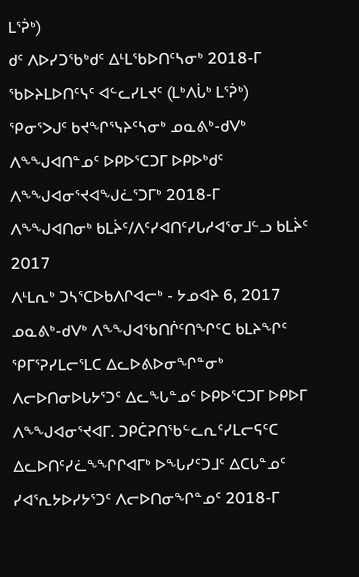ᒪᕐᕉᒃ)
ᑯᑦ ᐱᐅᓯᑐᖃᒃᑯᑦ ᐃᒻᒪᖃᐅᑎᑦᓴᓂᒃ 2018-ᒥ ᖃᐅᔨᒪᐅᑎᑦᓭᑦ ᐊᓪᓚᓯᒪᔪᑦ (ᒪᒃᐱᒑᒃ ᒪᕐᕉᒃ)
ᕿᓂᕐᐳᒍᑦ ᑲᔪᖏᕐᓭᔨᑦᓴᓂᒃ ᓄᓇᕕᒃ-ᑯᐯᒃ ᐱᖕᖑᐊᑎᓐᓄᑦ ᐅᑭᐅᕐᑕᑐᒥ ᐅᑭᐅᒃᑯᑦ ᐱᖕᖑᐊᓂᕐᔪᐊᖑᓛᕐᑐᒥᒃ 2018-ᒥ
ᐱᖕᖑᐊᑎᓂᒃ ᑲᒪᔩᑦ/ᐱᑦᓯᐊᑎᑦᓯᒐᓱᐊᕐᓂᒧᓪᓗ ᑲᒪᔩᑦ 2017
ᐱᒻᒪᕆᒃ ᑐᓴᕐᑕᐅᑲᐱᒋᐊᓕᒃ - ᔭᓄᐊᔨ 6, 2017
ᓄᓇᕕᒃ-ᑯᐯᒃ ᐱᖕᖑᐊᖃᑎᒌᑦᑎᖏᑦᑕ ᑲᒪᔨᖏᑦ ᕿᒥᕐᕈᓯᒪᓕᕐᒪᑕ ᐃᓚᐅᕕᐅᓂᖏᓐᓂᒃ ᐱᓕᐅᑎᓂᐅᒐᔭᕐᑐᑦ ᐃᓚᖓᓐᓄᑦ ᐅᑭᐅᕐᑕᑐᒥ ᐅᑭᐅᒥ ᐱᖕᖑᐊᓂᕐᔪᐊᒥ. ᑐᑭᑖᕈᑎᖃᓪᓚᕆᑦᓯᒪᓕᕋᑦᑕ ᐃᓚᐅᑎᑦᓯᓛᖕᖏᒋᐊᒥᒃ ᐅᖓᓯᑦᑐᒧᑦ ᐃᑕᒐᓐᓄᑦ ᓯᐊᕐᕆᔭᐅᓯᔭᕐᑐᑦ ᐱᓕᐅᑎᓂᖏᓐᓄᑦ 2018-ᒥ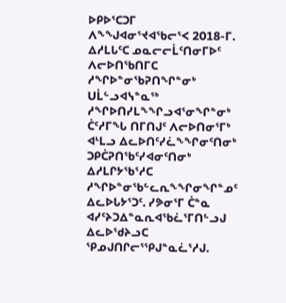ᐅᑭᐅᕐᑕᑐᒥ ᐱᖕᖑᐊᓂᕐᔪᐊᖃᓕᕐᐸ 2018-ᒥ. ᐃᓱᒪᒐᑦᑕ ᓄᓇᓕᓕᒫᑦᑎᓂᒥᐅᑦ ᐱᓕᐅᑎᖃᑎᒥᑕ ᓱᖏᐅᓐᓂᖃᕈᑎᖏᓐᓂᒃ ᑌᒫᓪᓗᐊᓭᓐᓇᖅ ᓱᖏᐅᑎᓯᒪᖕᖏᓗᐊᕐᓂᖏᓐᓂᒃ ᑖᑦᓱᒥᖓ ᑎᒥᑎᒍᑦ ᐱᓕᐅᑎᓂᕐᒥᒃ ᐊᒻᒪᓗ ᐃᓚᐅᑎᑦᓯᓛᖕᖏᓂᑦᑎᓂᒃ ᑐᑭᑖᕈᑎᖃᑦᓯᐊᓂᑦᑎᓂᒃ ᐃᓱᒪᒋᔭᖃᕐᓱᑕ ᓱᖏᐅᓐᓂᖃᓪᓚᕆᖕᖏᓂᖏᓐᓄᑦ ᐃᓚᐅᒐᔭᕐᑐᑦ. ᓯᕗᓂᕐᒥ ᑖᓐᓇ ᐊᓯᑦᔨᑐᐃᓐᓇᕆᐊᖃᓛᕐᒥᑎᓪᓗᒍ ᐃᓚᐅᖁᔨᓗᑕ ᕿᓄᒍᑎᒋᓕᕐᕿᒍᓐᓇᓛᕐᓱᒍ.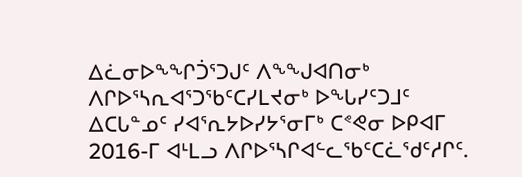ᐃᓛᓂᐅᖕᖏᑑᕐᑐᒍᑦ ᐱᖕᖑᐊᑎᓂᒃ ᐱᒋᐅᕐᓴᕆᐊᕐᑐᖃᑦᑕᓯᒪᔪᓂᒃ ᐅᖓᓯᑦᑐᒧᑦ ᐃᑕᒐᓐᓄᑦ ᓯᐊᕐᕆᔭᐅᓯᔭᕐᓂᒥᒃ ᑕᕝᕙᓂ ᐅᑭᐊᒥ 2016-ᒥ ᐊᒻᒪᓗ ᐱᒋᐅᕐᓴᒋᐊᓪᓚᖃᑦᑕᓛᖁᑦᓱᒋᑦ.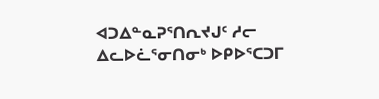ᐊᑐᐃᓐᓇᕈᕐᑎᕆᔪᒍᑦ ᓱᓕ ᐃᓚᐅᓛᕐᓂᑎᓂᒃ ᐅᑭᐅᕐᑕᑐᒥ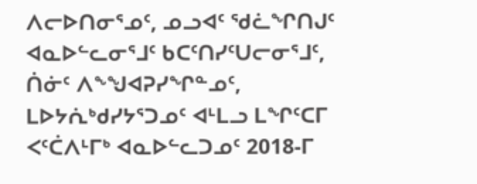ᐱᓕᐅᑎᓂᕐᓄᑦ, ᓄᓗᐊᑦ ᖁᓛᖏᑎᒍᑦ ᐊᓇᐅᓪᓚᓂᕐᒧᑦ ᑲᑕᑦᑎᓯᑦᑌᓕᓂᕐᒧᑦ, ᑏᓃᑦ ᐱᖕᖑᐊᕈᓯᖏᓐᓄᑦ, ᒪᐅᔭᕇᒃᑯᓯᔭᕐᑐᓄᑦ ᐊᒻᒪᓗ ᒪᖏᑦᑕᒥ ᐸᑦᑖᐱᒻᒥᒃ ᐊᓇᐅᓪᓚᑐᓄᑦ 2018-ᒥ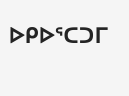ᐅᑭᐅᕐᑕᑐᒥ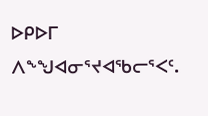ᐅᑭᐅᒥ ᐱᖕᖑᐊᓂᕐᔪᐊᖃᓕᕐᐸᑦ.